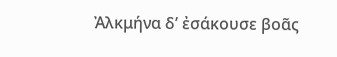Ἀλκμήνα δʼ ἐσάκουσε βοᾶς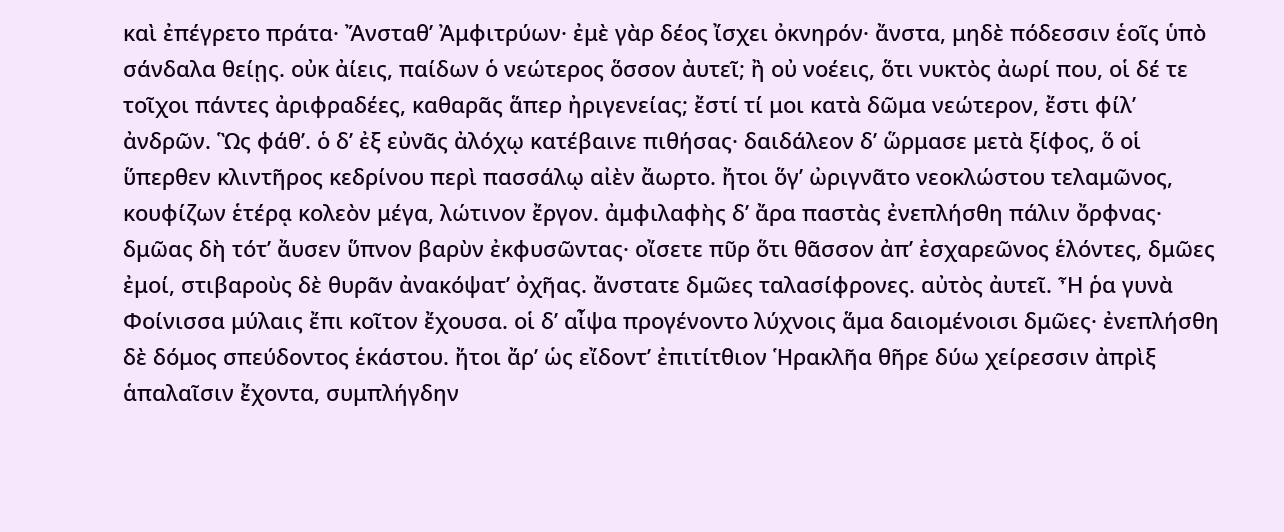καὶ ἐπέγρετο πράτα· Ἄνσταθʼ Ἀμφιτρύων· ἐμὲ γὰρ δέος ἴσχει ὀκνηρόν· ἄνστα, μηδὲ πόδεσσιν ἑοῖς ὑπὸ σάνδαλα θείῃς. οὐκ ἀίεις, παίδων ὁ νεώτερος ὅσσον ἀυτεῖ; ἢ οὐ νοέεις, ὅτι νυκτὸς ἀωρί που, οἱ δέ τε τοῖχοι πάντες ἀριφραδέες, καθαρᾶς ἅπερ ἠριγενείας; ἔστί τί μοι κατὰ δῶμα νεώτερον, ἔστι φίλʼ ἀνδρῶν. Ὣς φάθʼ. ὁ δʼ ἐξ εὐνᾶς ἀλόχῳ κατέβαινε πιθήσας· δαιδάλεον δʼ ὥρμασε μετὰ ξίφος, ὅ οἱ ὕπερθεν κλιντῆρος κεδρίνου περὶ πασσάλῳ αἰὲν ἄωρτο. ἤτοι ὅγʼ ὠριγνᾶτο νεοκλώστου τελαμῶνος, κουφίζων ἑτέρᾳ κολεὸν μέγα, λώτινον ἔργον. ἀμφιλαφὴς δʼ ἄρα παστὰς ἐνεπλήσθη πάλιν ὄρφνας· δμῶας δὴ τότʼ ἄυσεν ὕπνον βαρὺν ἐκφυσῶντας· οἴσετε πῦρ ὅτι θᾶσσον ἀπʼ ἐσχαρεῶνος ἑλόντες, δμῶες ἐμοί, στιβαροὺς δὲ θυρᾶν ἀνακόψατʼ ὀχῆας. ἄνστατε δμῶες ταλασίφρονες. αὐτὸς ἀυτεῖ. Ἦ ῥα γυνὰ Φοίνισσα μύλαις ἔπι κοῖτον ἔχουσα. οἱ δʼ αἶψα προγένοντο λύχνοις ἅμα δαιομένοισι δμῶες· ἐνεπλήσθη δὲ δόμος σπεύδοντος ἑκάστου. ἤτοι ἄρʼ ὡς εἴδοντʼ ἐπιτίτθιον Ἡρακλῆα θῆρε δύω χείρεσσιν ἀπρὶξ ἁπαλαῖσιν ἔχοντα, συμπλήγδην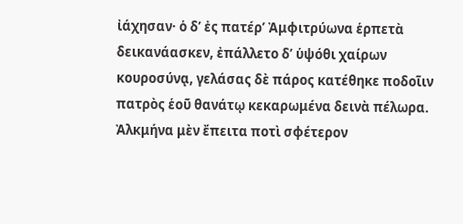ἰάχησαν· ὁ δʼ ἐς πατέρʼ Ἀμφιτρύωνα ἑρπετὰ δεικανάασκεν, ἐπάλλετο δʼ ὑψόθι χαίρων κουροσύνᾳ, γελάσας δὲ πάρος κατέθηκε ποδοῖιν πατρὸς ἑοῦ θανάτῳ κεκαρωμένα δεινὰ πέλωρα. Ἀλκμήνα μὲν ἔπειτα ποτὶ σφέτερον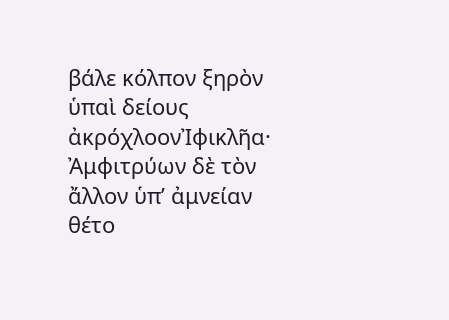βάλε κόλπον ξηρὸν ὑπαὶ δείους ἀκρόχλοονἸφικλῆα· Ἀμφιτρύων δὲ τὸν ἄλλον ὑπʼ ἀμνείαν θέτο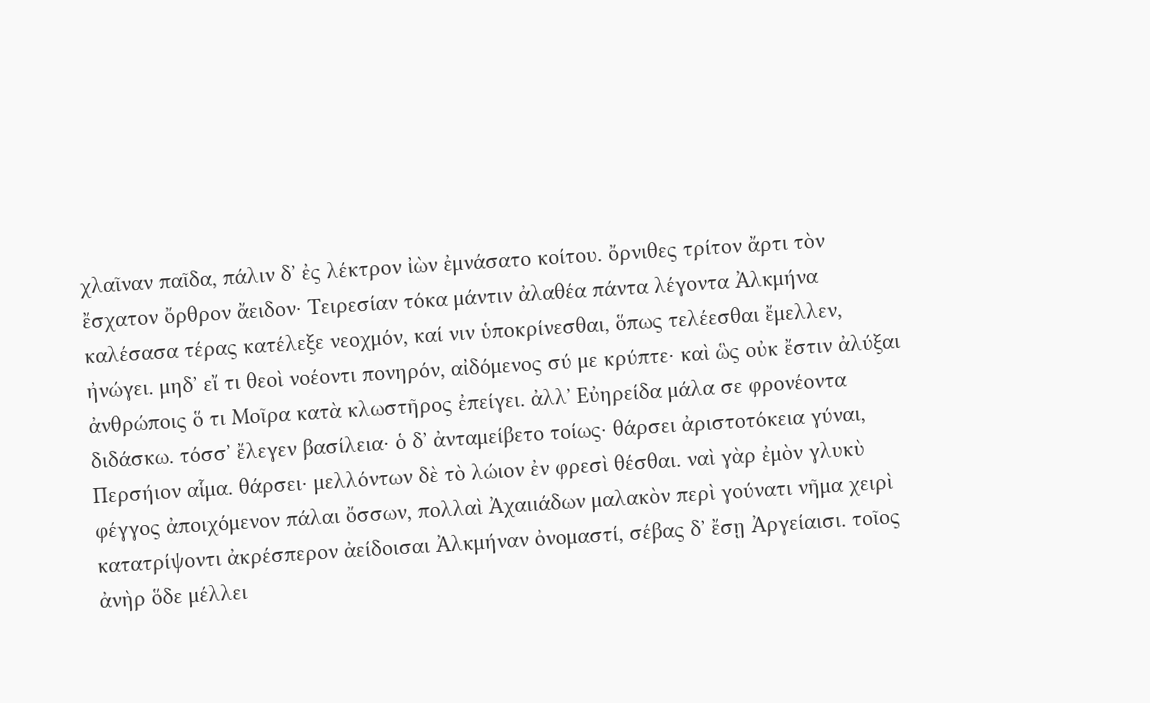χλαῖναν παῖδα, πάλιν δʼ ἐς λέκτρον ἰὼν ἐμνάσατο κοίτου. ὄρνιθες τρίτον ἄρτι τὸν ἔσχατον ὄρθρον ἄειδον· Τειρεσίαν τόκα μάντιν ἀλαθέα πάντα λέγοντα Ἀλκμήνα καλέσασα τέρας κατέλεξε νεοχμόν, καί νιν ὑποκρίνεσθαι, ὅπως τελέεσθαι ἔμελλεν, ἠνώγει. μηδʼ εἴ τι θεοὶ νοέοντι πονηρόν, αἰδόμενος σύ με κρύπτε· καὶ ὣς οὐκ ἔστιν ἀλύξαι ἀνθρώποις ὅ τι Μοῖρα κατὰ κλωστῆρος ἐπείγει. ἀλλʼ Εὐηρείδα μάλα σε φρονέοντα διδάσκω. τόσσʼ ἔλεγεν βασίλεια· ὁ δʼ ἀνταμείβετο τοίως· θάρσει ἀριστοτόκεια γύναι, Περσήιον αἷμα. θάρσει· μελλόντων δὲ τὸ λώιον ἐν φρεσὶ θέσθαι. ναὶ γὰρ ἐμὸν γλυκὺ φέγγος ἀποιχόμενον πάλαι ὄσσων, πολλαὶ Ἀχαιιάδων μαλακὸν περὶ γούνατι νῆμα χειρὶ κατατρίψοντι ἀκρέσπερον ἀείδοισαι Ἀλκμήναν ὀνομαστί, σέβας δʼ ἔσῃ Ἀργείαισι. τοῖος ἀνὴρ ὅδε μέλλει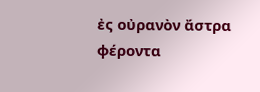ἐς οὐρανὸν ἄστρα φέροντα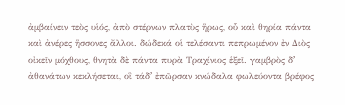ἀμβαίνειν τεὸς υἱός, ἀπὸ στέρνων πλατὺς ἥρως, οὗ καὶ θηρία πάντα καὶ ἀνέρες ἥσσονες ἄλλοι. δώδεκά οἱ τελέσαντι πεπρωμένον ἐν Διὸς οἰκεῖν μόχθους, θνητὰ δὲ πάντα πυρὰ Τραχίνιος ἑξεῖ. γαμβρὸς δʼ ἀθανάτων κεκλήσεται, οἳ τάδʼ ἐπῶρσαν κνώδαλα φωλεύοντα βρέφος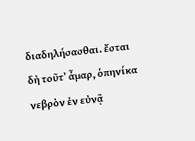διαδηλήσασθαι. ἔσται δὴ τοῦτʼ ἆμαρ, ὁπηνίκα νεβρὸν ἐν εὐνᾷ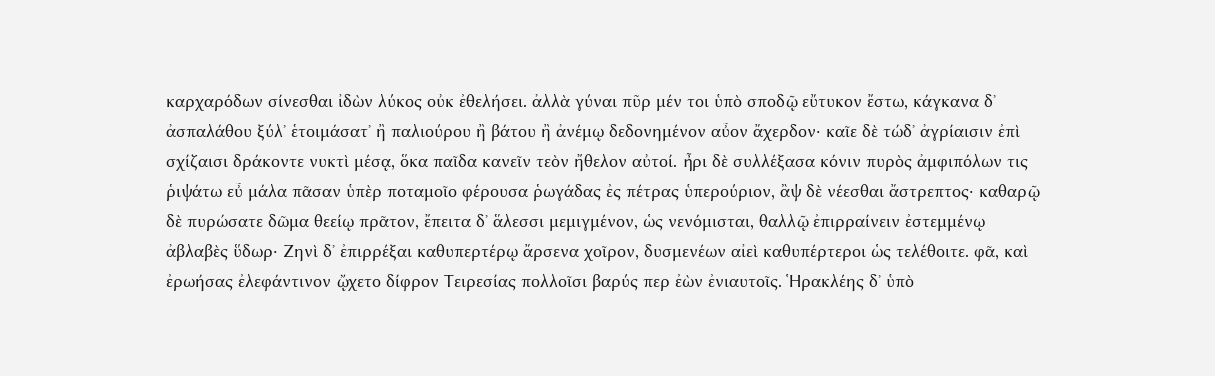καρχαρόδων σίνεσθαι ἰδὼν λύκος οὐκ ἐθελήσει. ἀλλὰ γύναι πῦρ μέν τοι ὑπὸ σποδῷ εὔτυκον ἔστω, κάγκανα δʼ ἀσπαλάθου ξύλʼ ἑτοιμάσατʼ ἢ παλιούρου ἢ βάτου ἢ ἀνέμῳ δεδονημένον αὖον ἄχερδον· καῖε δὲ τώδʼ ἀγρίαισιν ἐπὶ σχίζαισι δράκοντε νυκτὶ μέσᾳ, ὅκα παῖδα κανεῖν τεὸν ἤθελον αὐτοί. ἦρι δὲ συλλέξασα κόνιν πυρὸς ἀμφιπόλων τις ῥιψάτω εὖ μάλα πᾶσαν ὑπὲρ ποταμοῖο φέρουσα ῥωγάδας ἐς πέτρας ὑπερούριον, ἂψ δὲ νέεσθαι ἄστρεπτος· καθαρῷ δὲ πυρώσατε δῶμα θεείῳ πρᾶτον, ἔπειτα δʼ ἅλεσσι μεμιγμένον, ὡς νενόμισται, θαλλῷ ἐπιρραίνειν ἐστεμμένῳ ἀβλαβὲς ὕδωρ· Ζηνὶ δʼ ἐπιρρέξαι καθυπερτέρῳ ἄρσενα χοῖρον, δυσμενέων αἰεὶ καθυπέρτεροι ὡς τελέθοιτε. φᾶ, καὶ ἐρωήσας ἐλεφάντινον ᾤχετο δίφρον Τειρεσίας πολλοῖσι βαρύς περ ἐὼν ἐνιαυτοῖς. Ἡρακλέης δʼ ὑπὸ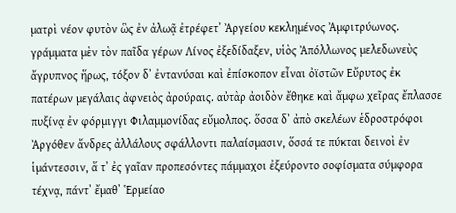ματρὶ νέον φυτὸν ὣς ἐν ἀλωᾷ ἐτρέφετʼ Ἀργείου κεκλημένος Ἀμφιτρύωνος. γράμματα μὲν τὸν παῖδα γέρων Λίνος ἐξεδίδαξεν, υἱὸς Ἀπόλλωνος μελεδωνεὺς ἄγρυπνος ἥρως, τόξον δʼ ἐντανύσαι καὶ ἐπίσκοπον εἶναι ὀϊστῶν Εὔρυτος ἐκ πατέρων μεγάλαις ἀφνειὸς ἀρούραις. αὐτὰρ ἀοιδὸν ἔθηκε καὶ ἄμφω χεῖρας ἔπλασσε πυξίνᾳ ἐν φόρμιγγι Φιλαμμονίδας εὔμολπος. ὅσσα δʼ ἀπὸ σκελέων ἑδροστρόφοι Ἀργόθεν ἄνδρες ἀλλάλους σφάλλοντι παλαίσμασιν, ὅσσά τε πύκται δεινοὶ ἐν ἱμάντεσσιν, ἅ τʼ ἐς γαῖαν προπεσόντες πάμμαχοι ἐξεύροντο σοφίσματα σύμφορα τέχνᾳ, πάντʼ ἔμαθʼ Ἑρμείαο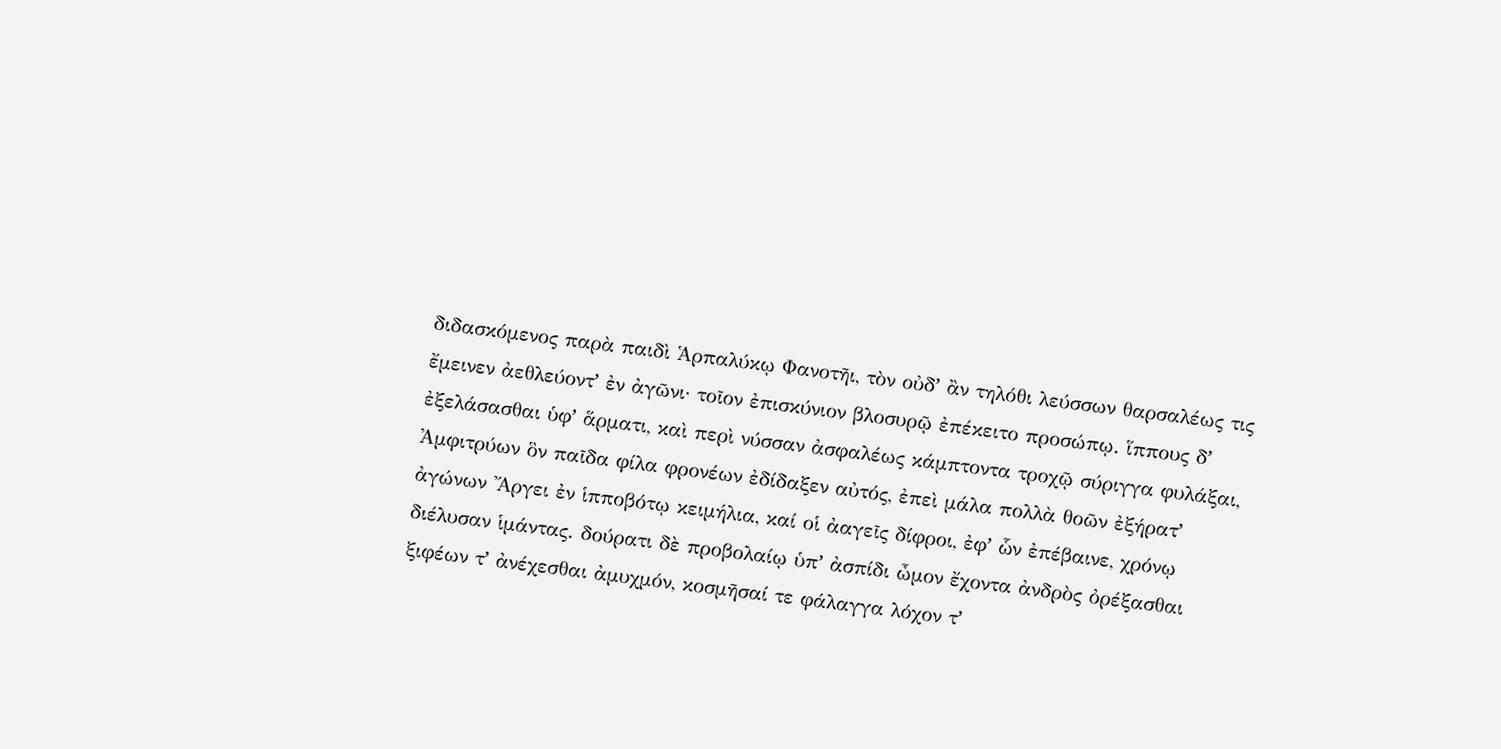διδασκόμενος παρὰ παιδὶ Ἁρπαλύκῳ Φανοτῆι, τὸν οὐδʼ ἂν τηλόθι λεύσσων θαρσαλέως τις ἔμεινεν ἀεθλεύοντʼ ἐν ἀγῶνι· τοῖον ἐπισκύνιον βλοσυρῷ ἐπέκειτο προσώπῳ. ἵππους δʼ ἐξελάσασθαι ὑφʼ ἅρματι, καὶ περὶ νύσσαν ἀσφαλέως κάμπτοντα τροχῷ σύριγγα φυλάξαι, Ἀμφιτρύων ὃν παῖδα φίλα φρονέων ἐδίδαξεν αὐτός, ἐπεὶ μάλα πολλὰ θοῶν ἐξήρατʼ ἀγώνων Ἄργει ἐν ἱπποβότῳ κειμήλια, καί οἱ ἀαγεῖς δίφροι, ἐφʼ ὧν ἐπέβαινε, χρόνῳ διέλυσαν ἱμάντας. δούρατι δὲ προβολαίῳ ὑπʼ ἀσπίδι ὦμον ἔχοντα ἀνδρὸς ὀρέξασθαι ξιφέων τʼ ἀνέχεσθαι ἀμυχμόν, κοσμῆσαί τε φάλαγγα λόχον τʼ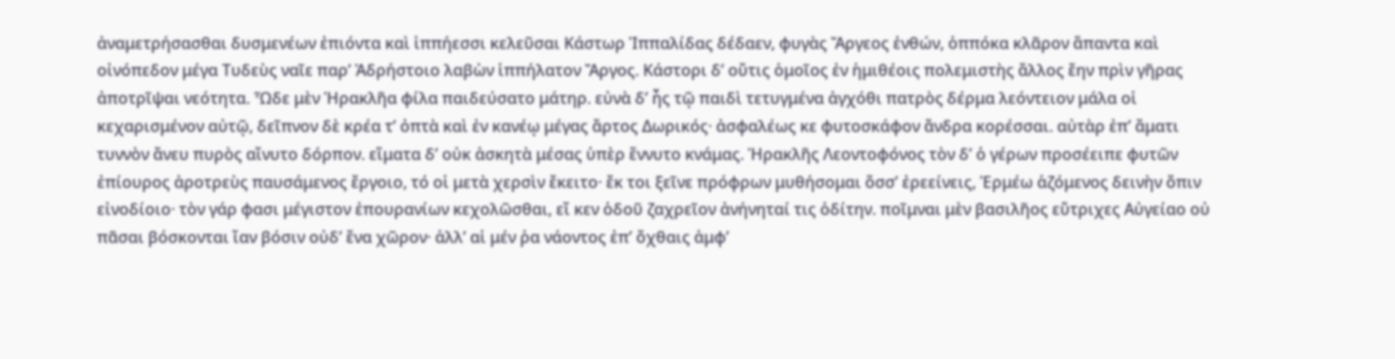ἀναμετρήσασθαι δυσμενέων ἐπιόντα καὶ ἱππήεσσι κελεῦσαι Κάστωρ Ἱππαλίδας δέδαεν, φυγὰς Ἄργεος ἐνθών, ὁππόκα κλᾶρον ἅπαντα καὶ οἰνόπεδον μέγα Τυδεὺς ναῖε παρʼ Ἀδρήστοιο λαβὼν ἱππήλατον Ἄργος. Κάστορι δʼ οὔτις ὁμοῖος ἐν ἡμιθέοις πολεμιστὴς ἄλλος ἔην πρὶν γῆρας ἀποτρῖψαι νεότητα. Ὧδε μὲν Ἡρακλῆα φίλα παιδεύσατο μάτηρ. εὐνὰ δʼ ἦς τῷ παιδὶ τετυγμένα ἀγχόθι πατρὸς δέρμα λεόντειον μάλα οἱ κεχαρισμένον αὐτῷ, δεῖπνον δὲ κρέα τʼ ὀπτὰ καὶ ἐν κανέῳ μέγας ἄρτος Δωρικός· ἀσφαλέως κε φυτοσκάφον ἄνδρα κορέσσαι. αὐτὰρ ἐπʼ ἄματι τυννὸν ἄνευ πυρὸς αἴνυτο δόρπον. εἵματα δʼ οὐκ ἀσκητὰ μέσας ὑπὲρ ἕννυτο κνάμας. Ἡρακλῆς Λεοντοφόνος τὸν δʼ ὁ γέρων προσέειπε φυτῶν ἐπίουρος ἀροτρεὺς παυσάμενος ἔργοιο, τό οἱ μετὰ χερσὶν ἔκειτο· ἔκ τοι ξεῖνε πρόφρων μυθήσομαι ὅσσʼ ἐρεείνεις, Ἑρμέω ἁζόμενος δεινὴν ὄπιν εἰνοδίοιο· τὸν γάρ φασι μέγιστον ἐπουρανίων κεχολῶσθαι, εἴ κεν ὁδοῦ ζαχρεῖον ἀνήνηταί τις ὁδίτην. ποῖμναι μὲν βασιλῆος εὔτριχες Αὐγείαο οὐ πᾶσαι βόσκονται ἴαν βόσιν οὐδʼ ἕνα χῶρον· ἀλλʼ αἱ μέν ῥα νάοντος ἐπʼ ὄχθαις ἀμφʼ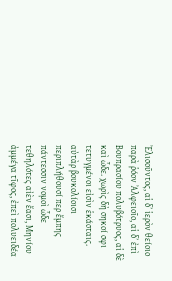Ἐλισοῦντος, αἱ δʼ ἱερὸν θείοιο παρὰ ῥόον Ἀλφειοῖο, αἱ δʼ ἐπὶ Βουπρασίου πολυβότρυος, αἱ δὲ καὶ ὧδε. χωρὶς δὴ σηκοί σφι τετυγμένοι εἰσὶν ἑκάσταις. αὐτὰρ βουκολίοισι περιπλήθουσί περ ἔμπης πάντεσσιν νομοὶ ὧδε τεθηλότες αἰὲν ἔασι, Μηνίου ἀμμέγα τῖφος, ἐπεὶ πολυειδέα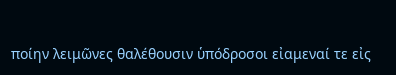ποίην λειμῶνες θαλέθουσιν ὑπόδροσοι εἰαμεναί τε εἰς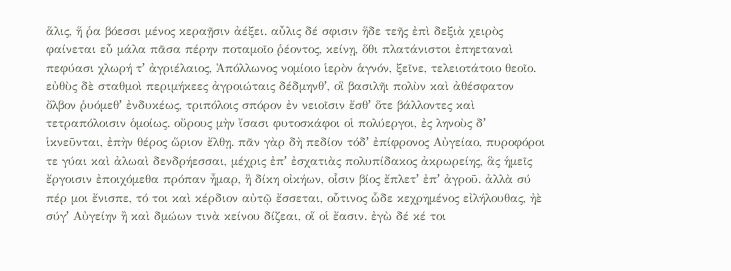ἅλις, ἥ ῥα βόεσσι μένος κεραῇσιν ἀέξει. αὖλις δέ σφισιν ἥδε τεῆς ἐπὶ δεξιὰ χειρὸς φαίνεται εὖ μάλα πᾶσα πέρην ποταμοῖο ῥέοντος, κείνῃ, ὅθι πλατάνιστοι ἐπηεταναὶ πεφύασι χλωρή τʼ ἀγριέλαιος, Ἀπόλλωνος νομίοιο ἱερὸν ἁγνόν, ξεῖνε, τελειοτάτοιο θεοῖο. εὐθὺς δὲ σταθμοὶ περιμήκεες ἀγροιώταις δέδμηνθʼ, οἳ βασιλῆι πολὺν καὶ ἀθέσφατον ὄλβον ῥυόμεθʼ ἐνδυκέως, τριπόλοις σπόρον ἐν νειοῖσιν ἔσθʼ ὅτε βάλλοντες καὶ τετραπόλοισιν ὁμοίως. οὔρους μὴν ἴσασι φυτοσκάφοι οἱ πολύεργοι, ἐς ληνοὺς δʼ ἱκνεῦνται, ἐπὴν θέρος ὥριον ἔλθῃ. πᾶν γὰρ δὴ πεδίον τόδʼ ἐπίφρονος Αὐγείαο, πυροφόροι τε γύαι καὶ ἀλωαὶ δενδρήεσσαι, μέχρις ἐπʼ ἐσχατιὰς πολυπίδακος ἀκρωρείης, ἃς ἡμεῖς ἔργοισιν ἐποιχόμεθα πρόπαν ἦμαρ, ἣ δίκη οἰκήων, οἷσιν βίος ἔπλετʼ ἐπʼ ἀγροῦ. ἀλλὰ σύ πέρ μοι ἔνισπε, τό τοι καὶ κέρδιον αὐτῷ ἔσσεται, οὗτινος ὧδε κεχρημένος εἰλήλουθας, ἠὲ σύγʼ Αὐγείην ἢ καὶ δμώων τινὰ κείνου δίζεαι, οἵ οἱ ἔασιν. ἐγὼ δέ κέ τοι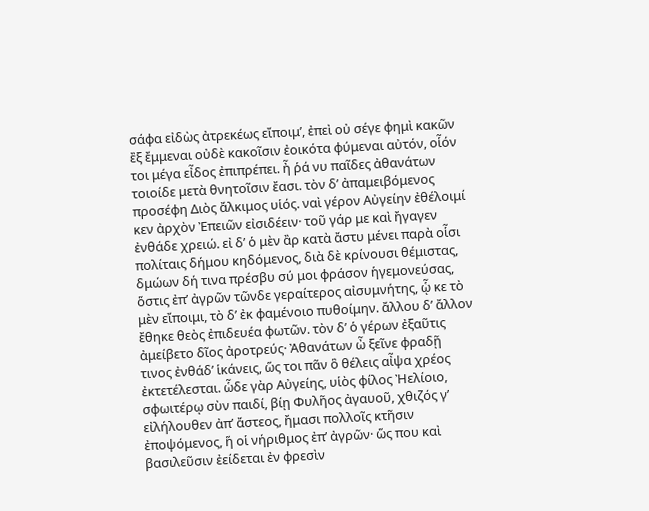σάφα εἰδὼς ἀτρεκέως εἴποιμʼ, ἐπεὶ οὐ σέγε φημὶ κακῶν ἒξ ἔμμεναι οὐδὲ κακοῖσιν ἐοικότα φύμεναι αὐτόν, οἷόν τοι μέγα εἶδος ἐπιπρέπει. ἦ ῥά νυ παῖδες ἀθανάτων τοιοίδε μετὰ θνητοῖσιν ἔασι. τὸν δʼ ἀπαμειβόμενος προσέφη Διὸς ἄλκιμος υἱός. ναὶ γέρον Αὐγείην ἐθέλοιμί κεν ἀρχὸν Ἐπειῶν εἰσιδέειν· τοῦ γάρ με καὶ ἤγαγεν ἐνθάδε χρειώ. εἰ δʼ ὁ μὲν ἂρ κατὰ ἄστυ μένει παρὰ οἷσι πολίταις δήμου κηδόμενος, διὰ δὲ κρίνουσι θέμιστας, δμώων δή τινα πρέσβυ σύ μοι φράσον ἡγεμονεύσας, ὅστις ἐπʼ ἀγρῶν τῶνδε γεραίτερος αἰσυμνήτης, ᾧ κε τὸ μὲν εἴποιμι, τὸ δʼ ἐκ φαμένοιο πυθοίμην. ἄλλου δʼ ἄλλον ἔθηκε θεὸς ἐπιδευέα φωτῶν. τὸν δʼ ὁ γέρων ἐξαῦτις ἀμείβετο δῖος ἀροτρεύς· Ἀθανάτων ὦ ξεῖνε φραδῇ τινος ἐνθάδʼ ἱκάνεις, ὥς τοι πᾶν ὃ θέλεις αἶψα χρέος ἐκτετέλεσται. ὧδε γὰρ Αὐγείης, υἱὸς φίλος Ἠελίοιο, σφωιτέρῳ σὺν παιδί, βίῃ Φυλῆος ἀγαυοῦ, χθιζός γʼ εἰλήλουθεν ἀπʼ ἄστεος, ἤμασι πολλοῖς κτῆσιν ἐποψόμενος, ἥ οἱ νήριθμος ἐπʼ ἀγρῶν· ὥς που καὶ βασιλεῦσιν ἐείδεται ἐν φρεσὶν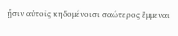ᾗσιν αὐτοῖς κηδομένοισι σαώτερος ἔμμεναι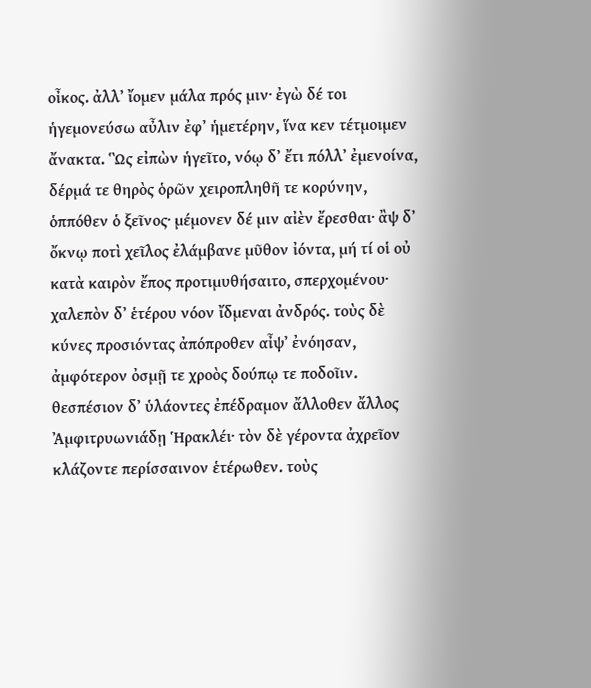οἶκος. ἀλλʼ ἴομεν μάλα πρός μιν· ἐγὼ δέ τοι ἡγεμονεύσω αὖλιν ἐφʼ ἡμετέρην, ἵνα κεν τέτμοιμεν ἄνακτα. Ὣς εἰπὼν ἡγεῖτο, νόῳ δʼ ἔτι πόλλʼ ἐμενοίνα, δέρμά τε θηρὸς ὁρῶν χειροπληθῆ τε κορύνην, ὁππόθεν ὁ ξεῖνος· μέμονεν δέ μιν αἰὲν ἔρεσθαι· ἂψ δʼ ὄκνῳ ποτὶ χεῖλος ἐλάμβανε μῦθον ἰόντα, μή τί οἱ οὐ κατὰ καιρὸν ἔπος προτιμυθήσαιτο, σπερχομένου· χαλεπὸν δʼ ἑτέρου νόον ἴδμεναι ἀνδρός. τοὺς δὲ κύνες προσιόντας ἀπόπροθεν αἶψʼ ἐνόησαν, ἀμφότερον ὀσμῇ τε χροὸς δούπῳ τε ποδοῖιν. θεσπέσιον δʼ ὑλάοντες ἐπέδραμον ἄλλοθεν ἄλλος Ἀμφιτρυωνιάδῃ Ἡρακλέι· τὸν δὲ γέροντα ἀχρεῖον κλάζοντε περίσσαινον ἑτέρωθεν. τοὺς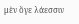μὲν ὅγε λάεσσιν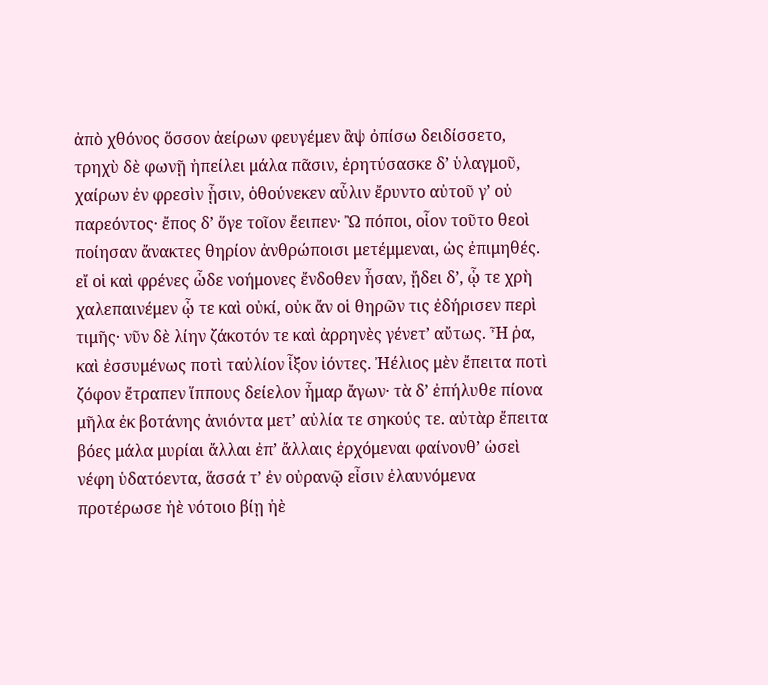ἀπὸ χθόνος ὅσσον ἀείρων φευγέμεν ἂψ ὀπίσω δειδίσσετο, τρηχὺ δὲ φωνῇ ἠπείλει μάλα πᾶσιν, ἐρητύσασκε δʼ ὑλαγμοῦ, χαίρων ἐν φρεσὶν ᾗσιν, ὁθούνεκεν αὖλιν ἔρυντο αὐτοῦ γʼ οὐ παρεόντος· ἔπος δʼ ὅγε τοῖον ἔειπεν· Ὢ πόποι, οἷον τοῦτο θεοὶ ποίησαν ἄνακτες θηρίον ἀνθρώποισι μετέμμεναι, ὡς ἐπιμηθές. εἴ οἱ καὶ φρένες ὧδε νοήμονες ἔνδοθεν ἦσαν, ᾔδει δʼ, ᾧ τε χρὴ χαλεπαινέμεν ᾧ τε καὶ οὐκί, οὐκ ἄν οἱ θηρῶν τις ἐδήρισεν περὶ τιμῆς· νῦν δὲ λίην ζάκοτόν τε καὶ ἀρρηνὲς γένετʼ αὔτως. Ἦ ῥα, καὶ ἐσσυμένως ποτὶ ταὐλίον ἷξον ἰόντες. Ἠέλιος μὲν ἔπειτα ποτὶ ζόφον ἔτραπεν ἵππους δείελον ἦμαρ ἄγων· τὰ δʼ ἐπήλυθε πίονα μῆλα ἐκ βοτάνης ἀνιόντα μετʼ αὐλία τε σηκούς τε. αὐτὰρ ἔπειτα βόες μάλα μυρίαι ἄλλαι ἐπʼ ἄλλαις ἐρχόμεναι φαίνονθʼ ὡσεὶ νέφη ὑδατόεντα, ἅσσά τʼ ἐν οὐρανῷ εἶσιν ἐλαυνόμενα προτέρωσε ἠὲ νότοιο βίῃ ἠὲ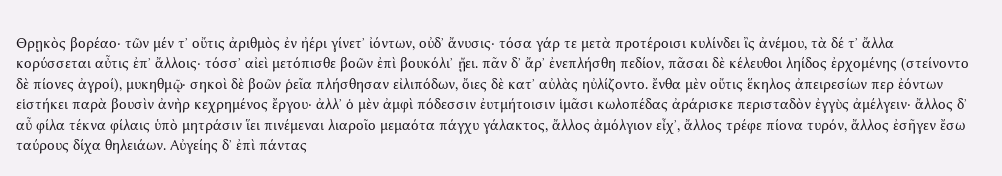Θρῃκὸς βορέαο· τῶν μέν τʼ οὔτις ἀριθμὸς ἐν ἠέρι γίνετʼ ἰόντων, οὐδʼ ἄνυσις· τόσα γάρ τε μετὰ προτέροισι κυλίνδει ἲς ἀνέμου, τὰ δέ τʼ ἄλλα κορύσσεται αὖτις ἐπʼ ἄλλοις· τόσσʼ αἰεὶ μετόπισθε βοῶν ἐπὶ βουκόλιʼ ᾔει. πᾶν δʼ ἄρʼ ἐνεπλήσθη πεδίον, πᾶσαι δὲ κέλευθοι ληίδος ἐρχομένης (στείνοντο δὲ πίονες ἀγροί), μυκηθμῷ· σηκοὶ δὲ βοῶν ῥεῖα πλήσθησαν εἰλιπόδων, ὄιες δὲ κατʼ αὐλὰς ηὐλίζοντο. ἔνθα μὲν οὔτις ἕκηλος ἀπειρεσίων περ ἐόντων εἱστήκει παρὰ βουσὶν ἀνὴρ κεχρημένος ἔργου· ἀλλʼ ὁ μὲν ἀμφὶ πόδεσσιν ἐυτμήτοισιν ἱμᾶσι κωλοπέδας ἀράρισκε περισταδὸν ἐγγὺς ἀμέλγειν· ἄλλος δʼ αὖ φίλα τέκνα φίλαις ὑπὸ μητράσιν ἵει πινέμεναι λιαροῖο μεμαότα πάγχυ γάλακτος, ἄλλος ἀμόλγιον εἶχʼ, ἄλλος τρέφε πίονα τυρόν, ἄλλος ἐσῆγεν ἔσω ταύρους δίχα θηλειάων. Αὐγείης δʼ ἐπὶ πάντας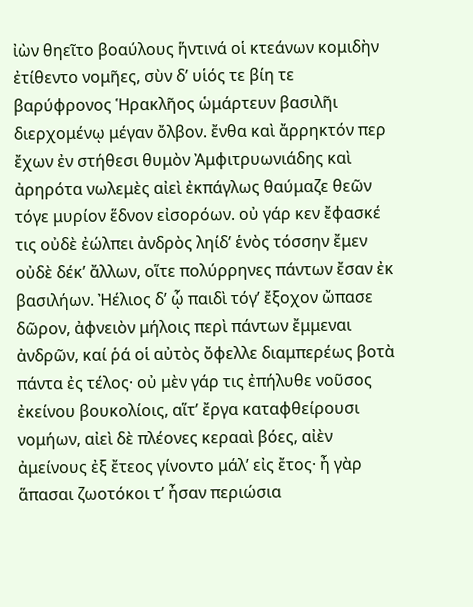ἰὼν θηεῖτο βοαύλους ἥντινά οἱ κτεάνων κομιδὴν ἐτίθεντο νομῆες, σὺν δʼ υἱός τε βίη τε βαρύφρονος Ἡρακλῆος ὡμάρτευν βασιλῆι διερχομένῳ μέγαν ὄλβον. ἔνθα καὶ ἄρρηκτόν περ ἔχων ἐν στήθεσι θυμὸν Ἀμφιτρυωνιάδης καὶ ἀρηρότα νωλεμὲς αἰεὶ ἐκπάγλως θαύμαζε θεῶν τόγε μυρίον ἕδνον εἰσορόων. οὐ γάρ κεν ἔφασκέ τις οὐδὲ ἐώλπει ἀνδρὸς ληίδʼ ἑνὸς τόσσην ἔμεν οὐδὲ δέκʼ ἄλλων, οἵτε πολύρρηνες πάντων ἔσαν ἐκ βασιλήων. Ἠέλιος δʼ ᾧ παιδὶ τόγʼ ἔξοχον ὤπασε δῶρον, ἀφνειὸν μήλοις περὶ πάντων ἔμμεναι ἀνδρῶν, καί ῥά οἱ αὐτὸς ὄφελλε διαμπερέως βοτὰ πάντα ἐς τέλος· οὐ μὲν γάρ τις ἐπήλυθε νοῦσος ἐκείνου βουκολίοις, αἵτʼ ἔργα καταφθείρουσι νομήων, αἰεὶ δὲ πλέονες κερααὶ βόες, αἰὲν ἀμείνους ἐξ ἔτεος γίνοντο μάλʼ εἰς ἔτος· ἦ γὰρ ἅπασαι ζωοτόκοι τʼ ἦσαν περιώσια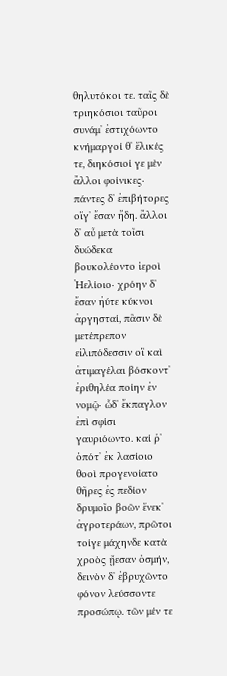θηλυτόκοι τε. ταῖς δὲ τριηκόσιοι ταῦροι συνάμʼ ἐστιχόωντο κνήμαργοί θʼ ἕλικές τε, διηκόσιοί γε μὲν ἄλλοι φοίνικες· πάντες δʼ ἐπιβήτορες οἵγʼ ἔσαν ἤδη. ἄλλοι δʼ αὖ μετὰ τοῖσι δυώδεκα βουκολέοντο ἱεροὶ Ἠελίοιο· χρόην δʼ ἔσαν ἠύτε κύκνοι ἀργησταί, πᾶσιν δὲ μετέπρεπον εἰλιπόδεσσιν οἳ καὶ ἀτιμαγέλαι βόσκοντʼ ἐριθηλέα ποίην ἐν νομῷ· ὧδʼ ἔκπαγλον ἐπὶ σφίσι γαυριόωντο. καί ῥʼ ὁπότʼ ἐκ λασίοιο θοοὶ προγενοίατο θῆρες ἐς πεδίον δρυμοῖο βοῶν ἕνεκʼ ἀγροτεράων, πρῶτοι τοίγε μάχηνδε κατὰ χροὸς ᾔεσαν ὀσμήν, δεινὸν δʼ ἐβρυχῶντο φόνον λεύσσοντε προσώπῳ. τῶν μέν τε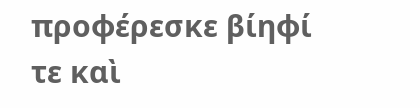προφέρεσκε βίηφί τε καὶ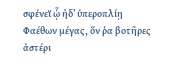σφένεϊ ᾧ ἠδʼ ὑπεροπλίῃ Φαέθων μέγας, ὅν ῥα βοτῆρες ἀστέρι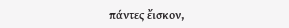πάντες ἔισκον,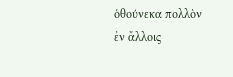ὁθούνεκα πολλὸν ἐν ἄλλοις